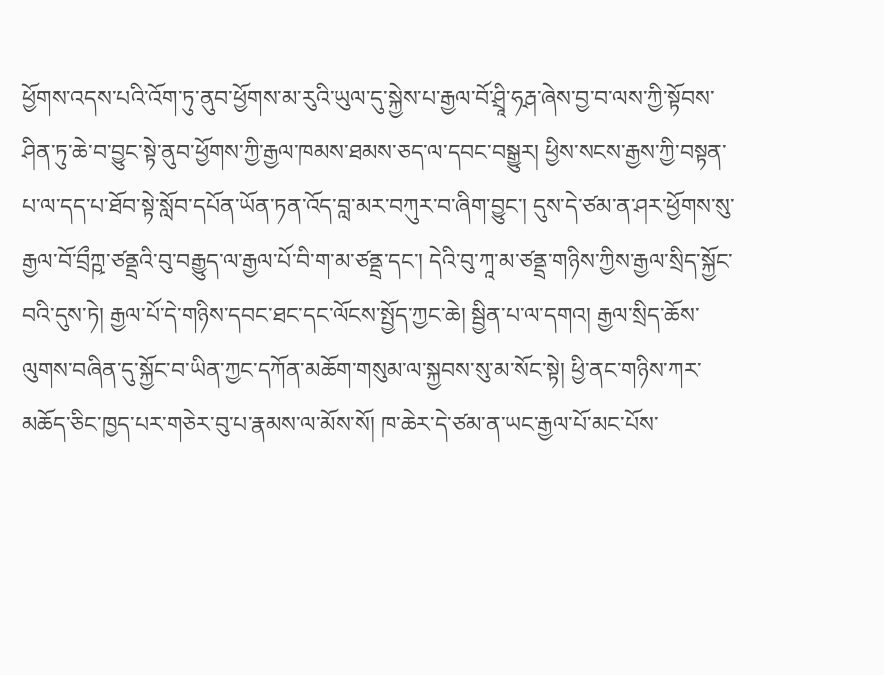ཕྱོགས་འདས་པའི་འོག་ཏུ་ནུབ་ཕྱོགས་མ་རུའི་ཡུལ་དུ་སྐྱེས་པ་རྒྱལ་བོ་ཤྲཱི་ཧརྴ་ཞེས་བྱ་བ་ལས་ཀྱི་སྟོབས་ཤིན་ཏུ་ཆེ་བ་བྱུང་སྟེ་ནུབ་ཕྱོགས་ཀྱི་རྒྱལ་ཁམས་ཐམས་ཅད་ལ་དབང་བསྒྱུར། ཕྱིས་སངས་རྒྱས་ཀྱི་བསྟན་པ་ལ་དད་པ་ཐོབ་སྟེ་སློབ་དཔོན་ཡོན་ཏན་འོད་བླ་མར་བཀུར་བ་ཞིག་བྱུང་། དུས་དེ་ཙམ་ན་ཤར་ཕྱོགས་སུ་རྒྱལ་བོ་བྲྀཀྵ་ཙནྡྲའི་བུ་བརྒྱུད་ལ་རྒྱལ་པོ་བི་ག་མ་ཙནྡྲ་དང་། དེའི་བུ་ཀཱ་མ་ཙནྡྲ་གཉིས་ཀྱིས་རྒྱལ་སྲིད་སྐྱོང་བའི་དུས་ཏེ། རྒྱལ་པོ་དེ་གཉིས་དབང་ཐང་དང་ལོངས་སྤྱོད་ཀྱང་ཆེ། སྦྱིན་པ་ལ་དགའ། རྒྱལ་སྲིད་ཆོས་ལུགས་བཞིན་དུ་སྐྱོང་བ་ཡིན་ཀྱང་དཀོན་མཆོག་གསུམ་ལ་སྐྱབས་སུ་མ་སོང་སྟེ། ཕྱི་ནང་གཉིས་ཀར་མཆོད་ཅིང་ཁྱད་པར་གཅེར་བུ་པ་རྣམས་ལ་མོས་སོ། ཁ་ཆེར་དེ་ཙམ་ན་ཡང་རྒྱལ་པོ་མང་པོས་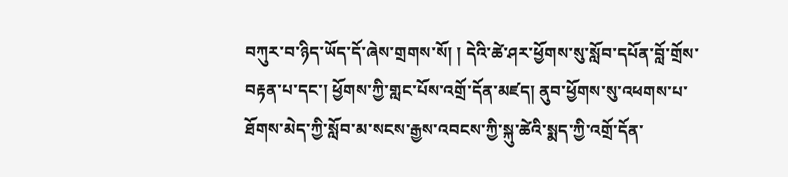བཀུར་བ་ཉིད་ཡོད་དོ་ཞེས་གྲགས་སོ། ། དེའི་ཚེ་ཤར་ཕྱོགས་སུ་སློབ་དཔོན་བློ་གྲོས་བརྟན་པ་དང་། ཕྱོགས་ཀྱི་གླང་པོས་འགྲོ་དོན་མཛད། ནུབ་ཕྱོགས་སུ་འཕགས་པ་ཐོགས་མེད་ཀྱི་སློབ་མ་སངས་རྒྱས་འབངས་ཀྱི་སྐུ་ཚེའི་སྨད་ཀྱི་འགྲོ་དོན་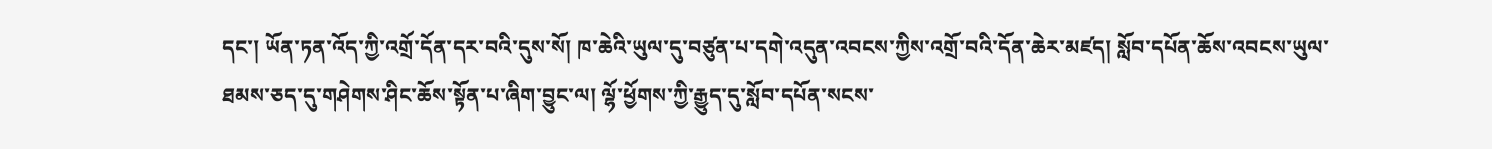དང་། ཡོན་ཏན་འོད་ཀྱི་འགྲོ་དོན་དར་བའི་དུས་སོ། ཁ་ཆེའི་ཡུལ་དུ་བཙུན་པ་དགེ་འདུན་འབངས་ཀྱིས་འགྲོ་བའི་དོན་ཆེར་མཛད། སློབ་དཔོན་ཆོས་འབངས་ཡུལ་ཐམས་ཅད་དུ་གཤེགས་ཤིང་ཆོས་སྟོན་པ་ཞིག་བྱུང་ལ། ལྷོ་ཕྱོགས་ཀྱི་རྒྱུད་དུ་སློབ་དཔོན་སངས་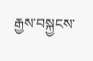རྒྱས་བསྐྱངས་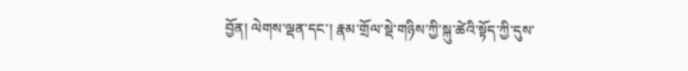བྱོན། ལེགས་ལྡན་དང་། རྣམ་གྲོལ་སྡེ་གཉིས་ཀྱི་སྐུ་ཚེའི་སྟོད་ཀྱི་དུས་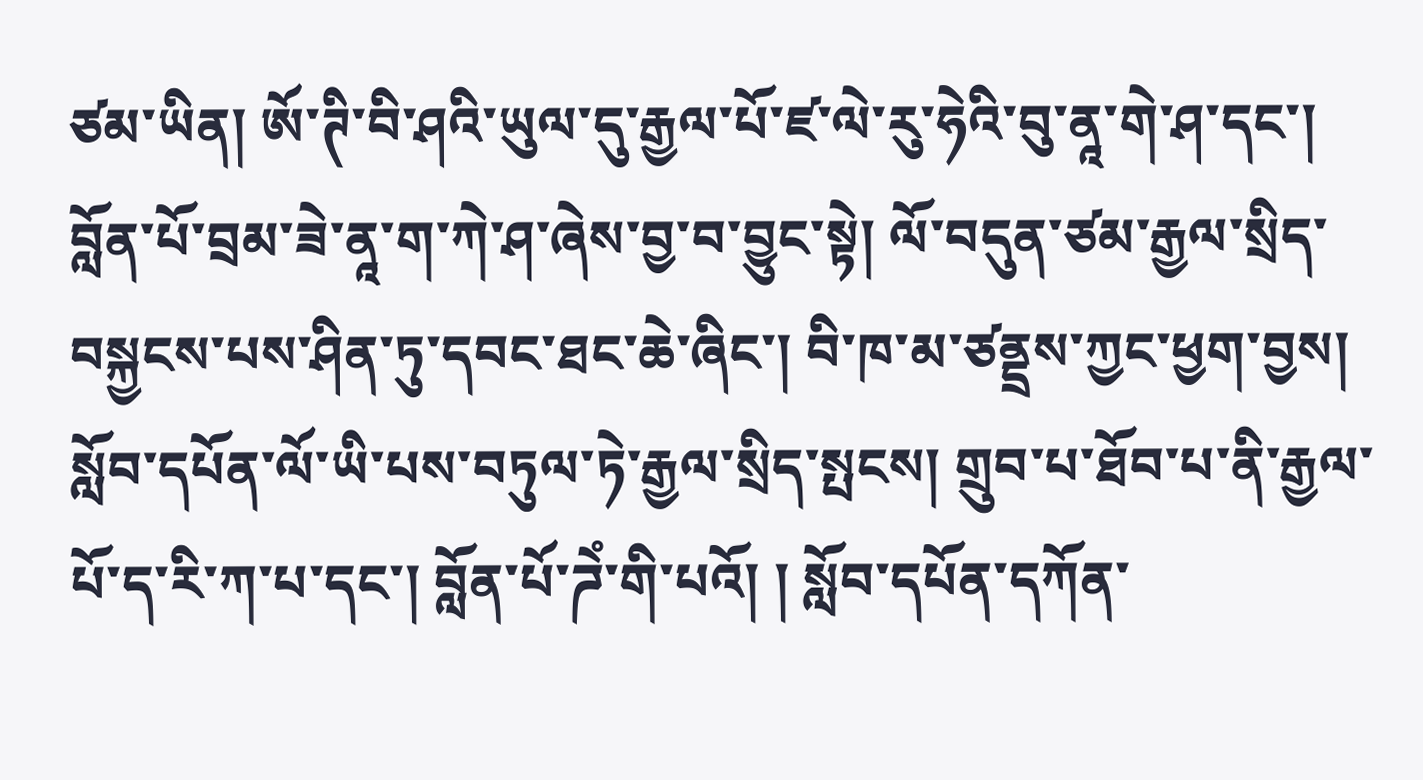ཙམ་ཡིན། ཨོ་ཊི་བི་ཤའི་ཡུལ་དུ་རྒྱལ་པོ་ཛ་ལེ་རུ་ཧེའི་བུ་ནཱ་གེ་ཤ་དང་། བློན་པོ་བྲམ་ཟེ་ནཱ་ག་ཀེ་ཤ་ཞེས་བྱ་བ་བྱུང་སྟེ། ལོ་བདུན་ཙམ་རྒྱལ་སྲིད་བསྐྱངས་པས་ཤིན་ཏུ་དབང་ཐང་ཆེ་ཞིང་། བི་ཁ་མ་ཙནྡྲས་ཀྱང་ཕྱག་བྱས། སློབ་དཔོན་ལོ་ཡི་པས་བཏུལ་ཏེ་རྒྱལ་སྲིད་སྤངས། གྲུབ་པ་ཐོབ་པ་ནི་རྒྱལ་པོ་ད་རི་ཀ་པ་དང་། བློན་པོ་ཌེཾ་གི་པའོ། ། སློབ་དཔོན་དཀོན་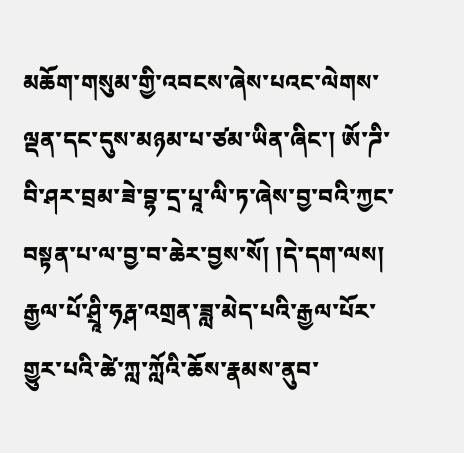མཆོག་གསུམ་གྱི་འབངས་ཞེས་པའང་ལེགས་ལྡན་དང་དུས་མཉམ་པ་ཙམ་ཡིན་ཞིང་། ཨོ་ཌི་བི་ཤར་བྲམ་ཟེ་བྷ་དྲ་པཱ་ལི་ཏ་ཞེས་བྱ་བའི་ཀྱང་བསྟན་པ་ལ་བྱ་བ་ཆེར་བྱས་སོ། །དེ་དག་ལས། རྒྱལ་པོ་ཤྲཱི་ཧརྴ་འགྲན་ཟླ་མེད་པའི་རྒྱལ་པོར་གྱུར་པའི་ཚེ་ཀླ་ཀློའི་ཆོས་རྣམས་ནུབ་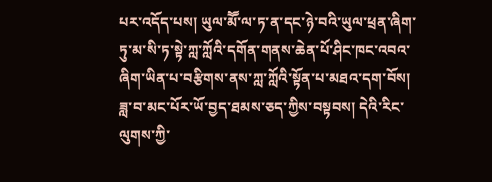པར་འདོད་པས། ཡུལ་མཽ་ལ་ཏ་ན་དང་ཉེ་བའི་ཡུལ་ཕྲན་ཞིག་ཏུ་མ་སི་ཏ་སྟེ་ཀླ་ཀློའི་དགོན་གནས་ཆེན་པོ་ཤིང་ཁང་འབའ་ཞིག་ཡིན་པ་བརྩིགས་ནས་ཀླ་ཀློའི་སྟོན་པ་མཐའ་དག་བོས། ཟླ་བ་མང་པོར་ཡོ་བྱད་ཐམས་ཅད་ཀྱིས་བསྟབས། དེའི་རིང་ལུགས་ཀྱི་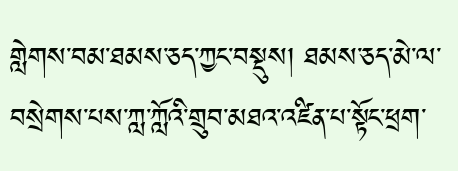གླེགས་བམ་ཐམས་ཅད་ཀྱང་བསྡུས། ཐམས་ཅད་མེ་ལ་བསྲེགས་པས་ཀླ་ཀློའི་གྲུབ་མཐའ་འཛིན་པ་སྟོང་ཕྲག་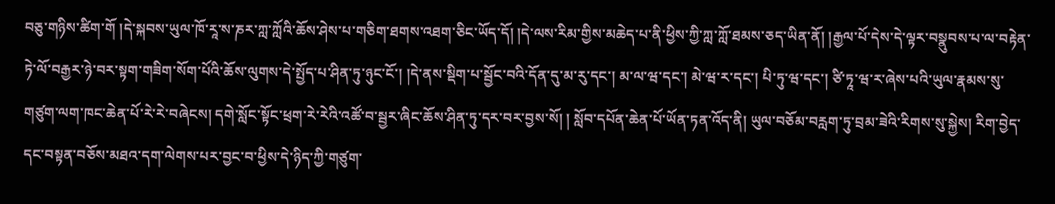བཅུ་གཉིས་ཚིག་གོ །དེ་སྐབས་ཡུལ་ཁོ་རཱ་ས་ཎར་ཀླ་ཀློའི་ཆོས་ཤེས་པ་གཅིག་ཐགས་འཐག་ཅིང་ཡོད་དོ། །དེ་ལས་རིམ་གྱིས་མཆེད་པ་ནི་ཕྱིས་ཀྱི་ཀླ་ཀློ་ཐམས་ཅད་ཡིན་ནོ། །རྒྱལ་པོ་དེས་དེ་ལྟར་བསྣུབས་པ་ལ་བརྟེན་ཏེ་ལོ་བརྒྱར་ཉེ་བར་སྟག་གཟིག་སོག་པོའི་ཆོས་ལུགས་དེ་སྤྱོད་པ་ཤིན་ཏུ་ཉུང་ངོ་། །དེ་ནས་སྡིག་པ་སྦྱོང་བའི་དོན་དུ་མ་རུ་དང་། མ་ལ་ཝ་དང་། མེ་ཝ་ར་དང་། པི་ཏུ་ཝ་དང་། ཙི་ཏཱ་ཝ་ར་ཞེས་པའི་ཡུལ་རྣམས་སུ་གཙུག་ལག་ཁང་ཆེན་པོ་རེ་རེ་བཞེངས། དགེ་སློང་སྟོང་ཕྲག་རེ་རེའི་འཚོ་བ་སྦྱར་ཞིང་ཆོས་ཤིན་ཏུ་དར་བར་བྱས་སོ། ། སློབ་དཔོན་ཆེན་པོ་ཡོན་ཏན་འོད་ནི། ཡུལ་བཅོམ་བརླག་ཏུ་བྲམ་ཟེའི་རིགས་སུ་སྐྱེས། རིག་བྱེད་དང་བསྟན་བཅོས་མཐའ་དག་ལེགས་པར་བྱང་བ་ཕྱིས་དེ་ཉིད་ཀྱི་གཙུག་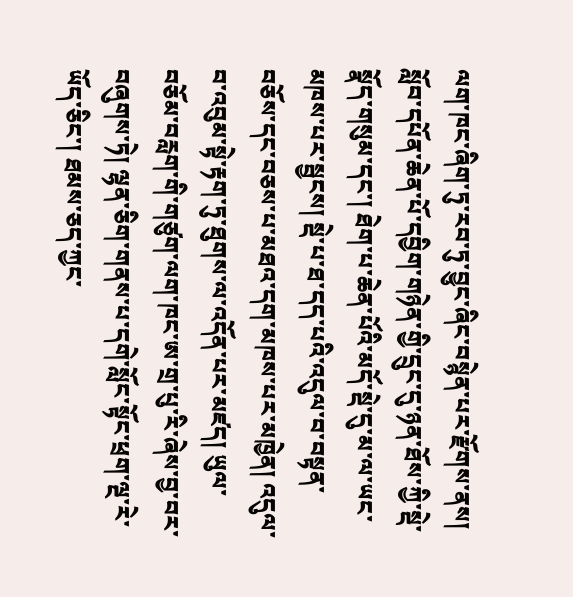ལག་ཁང་ཞིག་ཏུ་རབ་ཏུ་བྱུང་ཞིང་བསྙེན་པར་རྫོགས་ནས། སློབ་དཔོན་ཆེན་པོ་དབྱིག་གཉེན་གྱི་དྲུང་དུ་ཉན་ཐོས་ཀྱི་སྡེ་སྣོད་གསུམ་དང་། ཐེག་པ་ཆེན་པོའི་མདོ་སྡེ་དུ་མ་ལ་ཡང་མཁས་པར་སྦྱངས། སྡེ་པ་ཐ་དད་པའི་འདུལ་བ་བསྟན་བཅོས་དང་བཅས་པ་མཐའ་དག་མཁས་པར་མཁྱེན། འདུལ་བ་འབུམ་སྟེ་རྟག་ཏུ་ཐུགས་ལ་འདོན་པར་མཛད། ཡུལ་བཅོམ་བརླག་གི་གཙུག་ལག་ཁང་ཨ་གྲ་པུ་རི་ཞེས་བྱ་བར་བཞུགས་ཏེ། ལྷན་ཅིག་གནས་པ་དགེ་སློང་སྟོང་ཕྲག་ལྔ་རེ་ཡོད་ཅིང་། ཐམས་ཅད་ཀྱང་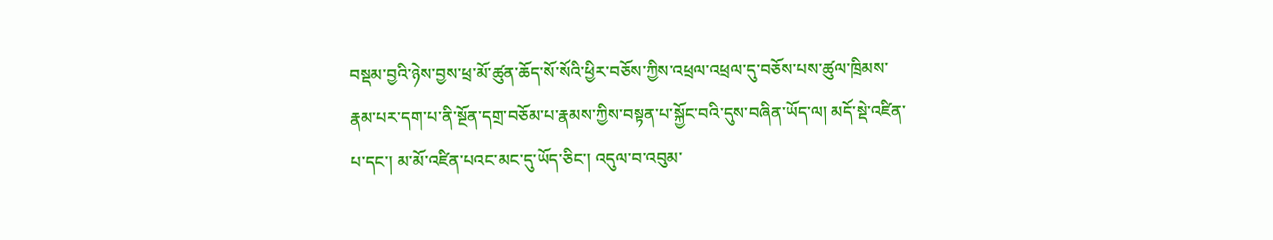བསྡམ་བྱའི་ཉེས་བྱས་ཕྲ་མོ་ཚུན་ཆོད་སོ་སོའི་ཕྱིར་བཅོས་ཀྱིས་འཕྲལ་འཕྲལ་དུ་བཅོས་པས་ཚུལ་ཁྲིམས་རྣམ་པར་དག་པ་ནི་སྔོན་དགྲ་བཅོམ་པ་རྣམས་ཀྱིས་བསྟན་པ་སྐྱོང་བའི་དུས་བཞིན་ཡོད་ལ། མདོ་སྡེ་འཛིན་པ་དང་། མ་མོ་འཛིན་པའང་མང་དུ་ཡོད་ཅིང་། འདུལ་བ་འབུམ་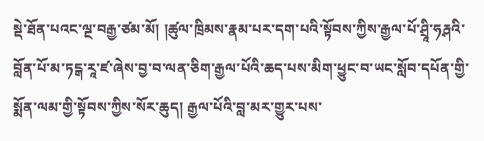སྡེ་ཐོན་པའང་ལྔ་བརྒྱ་ཙམ་མོ། །ཚུལ་ཁྲིམས་རྣམ་པར་དག་པའི་སྟོབས་ཀྱིས་རྒྱལ་པོ་ཤྲཱི་ཧརྴའི་བློན་པོ་མ་ཏངྒ་རཱ་ཛ་ཞེས་བྱ་བ་ལན་ཅིག་རྒྱལ་པོའི་ཆད་པས་མིག་ཕྱུང་བ་ཡང་སློབ་དཔོན་གྱི་སྨོན་ལམ་གྱི་སྟོབས་ཀྱིས་སོར་ཆུད། རྒྱལ་པོའི་བླ་མར་གྱུར་པས་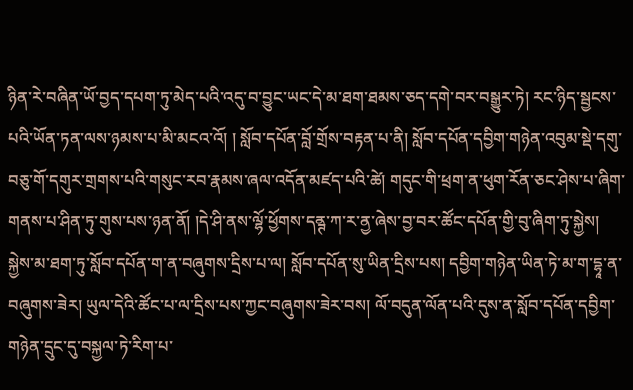ཉིན་རེ་བཞིན་ཡོ་བྱད་དཔག་ཏུ་མེད་པའི་འདུ་བ་བྱུང་ཡང་དེ་མ་ཐག་ཐམས་ཅད་དགེ་བར་བསྒྱུར་ཏེ། རང་ཉིད་སྦྱངས་པའི་ཡོན་ཏན་ལས་ཉམས་པ་མི་མངའ་འོ། ། སློབ་དཔོན་བློ་གྲོས་བརྟན་པ་ནི། སློབ་དཔོན་དབྱིག་གཉེན་འབུམ་སྡེ་དགུ་བཅུ་གོ་དགུར་གྲགས་པའི་གསུང་རབ་རྣམས་ཞལ་འདོན་མཛད་པའི་ཚེ། གདུང་གི་ཕྲག་ན་ཕུག་རོན་ཅང་ཤེས་པ་ཞིག་གནས་པ་ཤིན་ཏུ་གུས་པས་ཉན་ནོ། །དེ་ཤི་ནས་ལྷོ་ཕྱོགས་དནྚ་ཀ་ར་ནྱ་ཞེས་བྱ་བར་ཚོང་དཔོན་གྱི་བུ་ཞིག་ཏུ་སྐྱེས། སྐྱེས་མ་ཐག་ཏུ་སློབ་དཔོན་ག་ན་བཞུགས་དྲིས་པ་ལ། སློབ་དཔོན་སུ་ཡིན་དྲིས་པས། དབྱིག་གཉེན་ཡིན་ཏེ་མ་ག་དྷཱ་ན་བཞུགས་ཟེར། ཡུལ་དེའི་ཚོང་པ་ལ་དྲིས་པས་ཀྱང་བཞུགས་ཟེར་བས། ལོ་བདུན་ལོན་པའི་དུས་ན་སློབ་དཔོན་དབྱིག་གཉེན་དྲུང་དུ་བསྐྱལ་ཏེ་རིག་པ་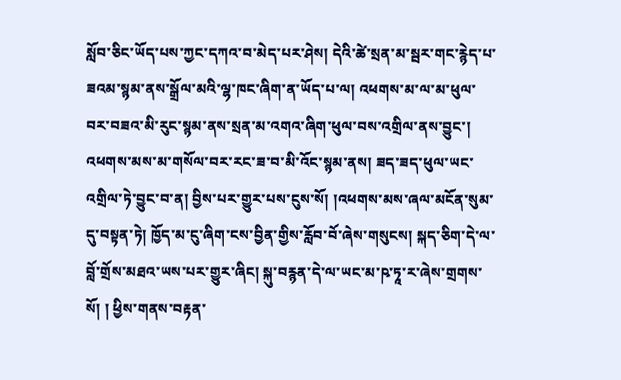སློབ་ཅིང་ཡོད་པས་ཀྱང་དཀའ་བ་མེད་པར་ཤེས། དེའི་ཚེ་སྲན་མ་སྦར་གང་རྙེད་པ་ཟའམ་སྙམ་ནས་སྒྲོལ་མའི་ལྷ་ཁང་ཞིག་ན་ཡོད་པ་ལ། འཕགས་མ་ལ་མ་ཕུལ་བར་བཟའ་མི་རུང་སྙམ་ནས་སྲན་མ་འགའ་ཞིག་ཕུལ་བས་འགྲིལ་ནས་བྱུང་། འཕགས་མས་མ་གསོལ་བར་རང་ཟ་བ་མི་འོང་སྙམ་ནས། ཟད་ཟད་ཕུལ་ཡང་འགྲིལ་ཏེ་བྱུང་བ་ན། བྱིས་པར་གྱུར་པས་ངུས་སོ། །འཕགས་མས་ཞལ་མངོན་སུམ་དུ་བསྟན་ཏེ། ཁྱོད་མ་ངུ་ཞིག་ངས་བྱིན་གྱིས་རློབ་བོ་ཞེས་གསུངས། སྐད་ཅིག་དེ་ལ་བློ་གྲོས་མཐའ་ཡས་པར་གྱུར་ཞིང། སྐུ་བརྙན་དེ་ལ་ཡང་མ་ཥ་ཏཱ་ར་ཞེས་གྲགས་སོ། ། ཕྱིས་གནས་བརྟན་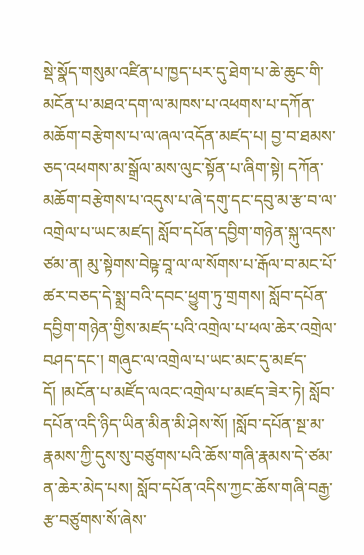སྡེ་སྣོད་གསུམ་འཛིན་པ་ཁྱད་པར་དུ་ཐེག་པ་ཆེ་ཆུང་གི་མངོན་པ་མཐའ་དག་ལ་མཁས་པ་འཕགས་པ་དཀོན་མཆོག་བརྩེགས་པ་ལ་ཞལ་འདོན་མཛད་པ། བྱ་བ་ཐམས་ཅད་འཕགས་མ་སྒྲོལ་མས་ལུང་སྟོན་པ་ཞིག་སྟེ། དཀོན་མཆོག་བརྩེགས་པ་འདུས་པ་ཞེ་དགུ་དང་དབུ་མ་རྩ་བ་ལ་འགྲེལ་པ་ཡང་མཛད། སློབ་དཔོན་དབྱིག་གཉེན་སྐུ་འདས་ཙམ་ན། མུ་སྟེགས་བེཥྟ་བཱ་ལ་ལ་སོགས་པ་རྒོལ་བ་མང་པོ་ཚར་བཅད་དེ་སྨྲ་བའི་དབང་ཕྱུག་ཏུ་གྲགས། སློབ་དཔོན་དབྱིག་གཉེན་གྱིས་མཛད་པའི་འགྲེལ་པ་ཕལ་ཆེར་འགྲེལ་བཤད་དང་། གཞུང་ལ་འགྲེལ་པ་ཡང་མང་དུ་མཛད་དོ། །མངོན་པ་མཛོད་ལའང་འགྲེལ་པ་མཛད་ཟེར་ཏེ། སློབ་དཔོན་འདི་ཉིད་ཡིན་མིན་མི་ཤེས་སོ། །སློབ་དཔོན་སྔ་མ་རྣམས་ཀྱི་དུས་སུ་བཙུགས་པའི་ཆོས་གཞི་རྣམས་དེ་ཙམ་ན་ཆེར་མེད་པས། སློབ་དཔོན་འདིས་ཀྱང་ཆོས་གཞི་བརྒྱ་རྩ་བཙུགས་སོ་ཞེས་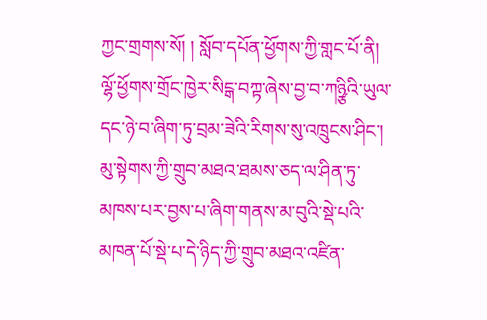ཀྱང་གྲགས་སོ། ། སློབ་དཔོན་ཕྱོགས་ཀྱི་གླང་པོ་ནི། ལྷོ་ཕྱོགས་གྲོང་ཁྱེར་སིངྒ་བཀྟ་ཞེས་བྱ་བ་ཀཉྩིའི་ཡུལ་དང་ཉེ་བ་ཞིག་ཏུ་བྲམ་ཟེའི་རིགས་སུ་འཁྲུངས་ཤིང་། མུ་སྟེགས་ཀྱི་གྲུབ་མཐའ་ཐམས་ཅད་ལ་ཤིན་ཏུ་མཁས་པར་བྱས་པ་ཞིག་གནས་མ་བུའི་སྡེ་པའི་མཁན་པོ་སྡེ་པ་དེ་ཉིད་ཀྱི་གྲུབ་མཐའ་འཛིན་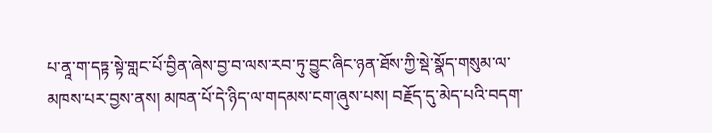པ་ནཱ་ག་དཏྟ་སྟེ་གླང་པོ་བྱིན་ཞེས་བྱ་བ་ལས་རབ་ཏུ་བྱུང་ཞིང་ཉན་ཐོས་ཀྱི་སྡེ་སྣོད་གསུམ་ལ་མཁས་པར་བྱས་ནས། མཁན་པོ་དེ་ཉིད་ལ་གདམས་ངག་ཞུས་པས། བརྗོད་དུ་མེད་པའི་བདག་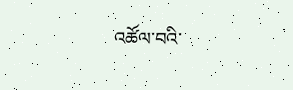འཚོལ་བའི་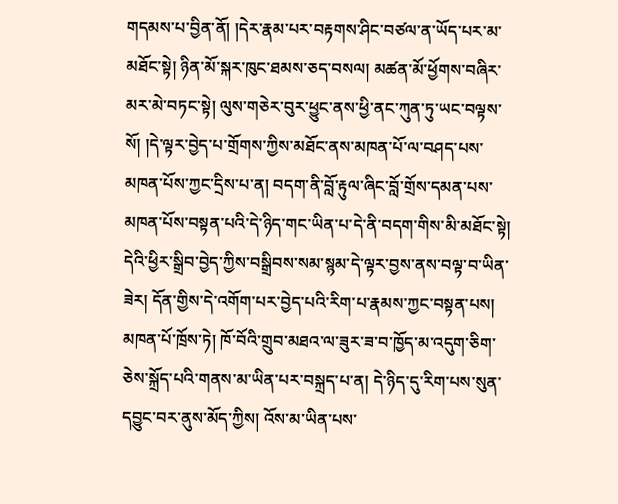གདམས་པ་བྱིན་ནོ། །དེར་རྣམ་པར་བརྟགས་ཤིང་བཙལ་ན་ཡོད་པར་མ་མཐོང་སྟེ། ཉིན་མོ་སྐར་ཁུང་ཐམས་ཅད་བསལ། མཚན་མོ་ཕྱོགས་བཞིར་མར་མེ་བཏང་སྟེ། ལུས་གཅེར་བུར་ཕྱུང་ནས་ཕྱི་ནང་ཀུན་ཏུ་ཡང་བལྟས་སོ། །དེ་ལྟར་བྱེད་པ་གྲོགས་ཀྱིས་མཐོང་ནས་མཁན་པོ་ལ་བཤད་པས་མཁན་པོས་ཀྱང་དྲིས་པ་ན། བདག་ནི་བློ་རྟུལ་ཞིང་བློ་གྲོས་དམན་པས་མཁན་པོས་བསྟན་པའི་དེ་ཉིད་གང་ཡིན་པ་དེ་ནི་བདག་གིས་མི་མཐོང་སྟེ། དེའི་ཕྱིར་སྒྲིབ་བྱེད་ཀྱིས་བསྒྲིབས་སམ་སྙམ་དེ་ལྟར་བྱས་ནས་བལྟ་བ་ཡིན་ཟེར། དོན་གྱིས་དེ་འགོག་པར་བྱེད་པའི་རིག་པ་རྣམས་ཀྱང་བསྟན་པས། མཁན་པོ་ཁྲོས་ཏེ། ཁོ་བོའི་གྲུབ་མཐའ་ལ་ཟུར་ཟ་བ་ཁྱོད་མ་འདུག་ཅིག་ཅེས་སྐྲོད་པའི་གནས་མ་ཡིན་པར་བསྐྲད་པ་ན། དེ་ཉིད་དུ་རིག་པས་སུན་དབྱུང་བར་ནུས་མོད་ཀྱིས། འོས་མ་ཡིན་པས་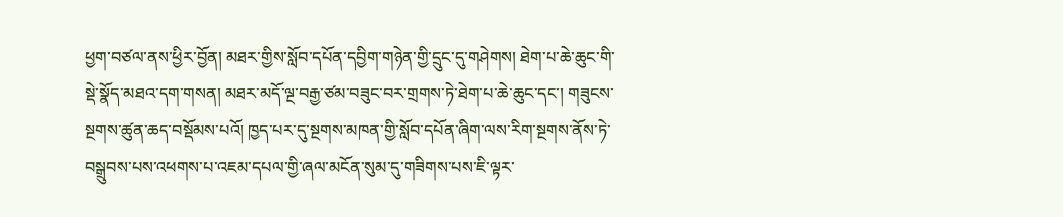ཕྱག་བཙལ་ནས་ཕྱིར་བྱོན། མཐར་གྱིས་སློབ་དཔོན་དབྱིག་གཉེན་གྱི་དྲུང་དུ་གཤེགས། ཐེག་པ་ཆེ་ཆུང་གི་སྡེ་སྣོད་མཐའ་དག་གསན། མཐར་མདོ་ལྔ་བརྒྱ་ཙམ་བཟུང་བར་གྲགས་ཏེ་ཐེག་པ་ཆེ་ཆུང་དང་། གཟུངས་སྔགས་ཚུན་ཆད་བསྡོམས་པའོ། ཁྱད་པར་དུ་སྔགས་མཁན་གྱི་སློབ་དཔོན་ཞིག་ལས་རིག་སྔགས་ནོས་ཏེ་བསྒྲུབས་པས་འཕགས་པ་འཇམ་དཔལ་གྱི་ཞལ་མངོན་སུམ་དུ་གཟིགས་པས་ཇི་ལྟར་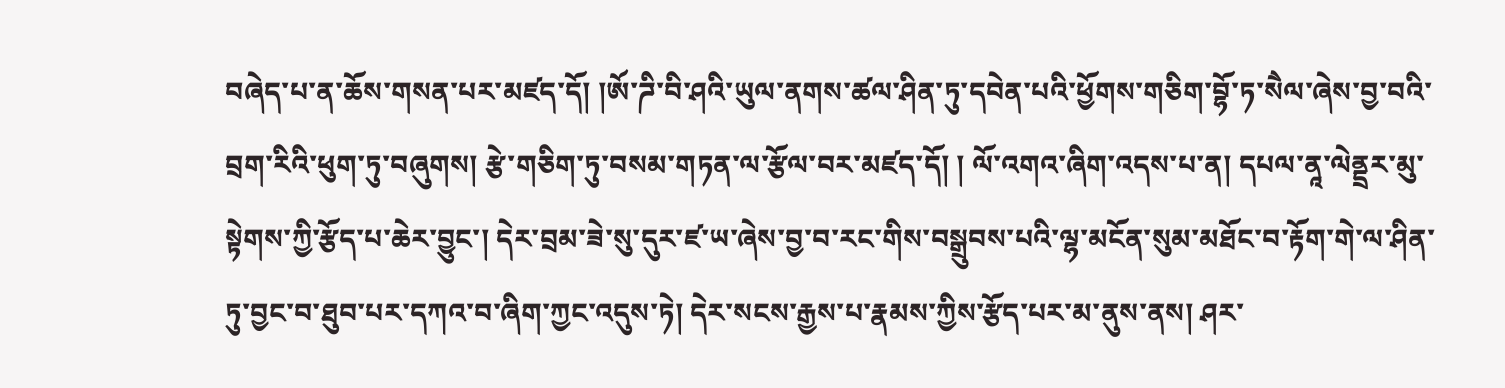བཞེད་པ་ན་ཆོས་གསན་པར་མཛད་དོ། །ཨོ་ཌི་བི་ཤའི་ཡུལ་ནགས་ཚལ་ཤིན་ཏུ་དབེན་པའི་ཕྱོགས་གཅིག་བྷོ་ཏ་སཻལ་ཞེས་བྱ་བའི་བྲག་རིའི་ཕུག་ཏུ་བཞུགས། རྩེ་གཅིག་ཏུ་བསམ་གཏན་ལ་རྩོལ་བར་མཛད་དོ། ། ལོ་འགའ་ཞིག་འདས་པ་ན། དཔལ་ནཱ་ལེནྡྲར་མུ་སྟེགས་ཀྱི་རྩོད་པ་ཆེར་བྱུང་། དེར་བྲམ་ཟེ་སུ་དུར་ཛ་ཡ་ཞེས་བྱ་བ་རང་གིས་བསྒྲུབས་པའི་ལྷ་མངོན་སུམ་མཐོང་བ་རྟོག་གེ་ལ་ཤིན་ཏུ་བྱང་བ་ཐུབ་པར་དཀའ་བ་ཞིག་ཀྱང་འདུས་ཏེ། དེར་སངས་རྒྱས་པ་རྣམས་ཀྱིས་རྩོད་པར་མ་ནུས་ནས། ཤར་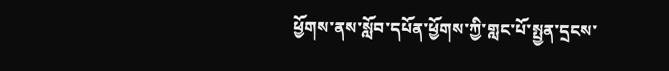ཕྱོགས་ནས་སློབ་དཔོན་ཕྱོགས་ཀྱི་གླང་པོ་སྤྱན་དྲངས་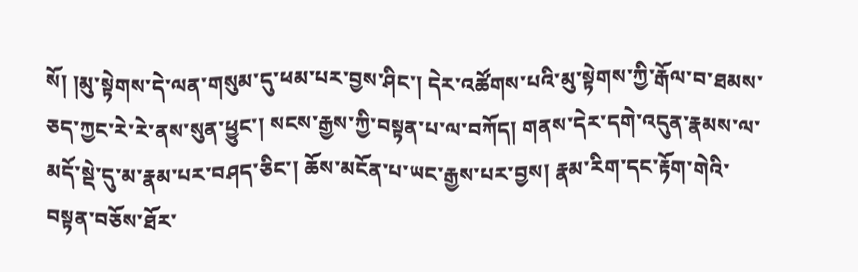སོ། །མུ་སྟེགས་དེ་ལན་གསུམ་དུ་ཕམ་པར་བྱས་ཤིང་། དེར་འཚོགས་པའི་མུ་སྟེགས་ཀྱི་རྒོལ་བ་ཐམས་ཅད་ཀྱང་རེ་རེ་ནས་སུན་ཕྱུང་། སངས་རྒྱས་ཀྱི་བསྟན་པ་ལ་བཀོད། གནས་དེར་དགེ་འདུན་རྣམས་ལ་མདོ་སྡེ་དུ་མ་རྣམ་པར་བཤད་ཅིང་། ཆོས་མངོན་པ་ཡང་རྒྱས་པར་བྱས། རྣམ་རིག་དང་རྟོག་གེའི་བསྟན་བཅོས་ཐོར་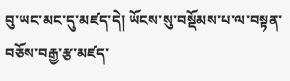བུ་ཡང་མང་དུ་མཛད་དེ། ཡོངས་སུ་བསྡོམས་པ་ལ་བསྟན་བཅོས་བརྒྱ་རྩ་མཛད་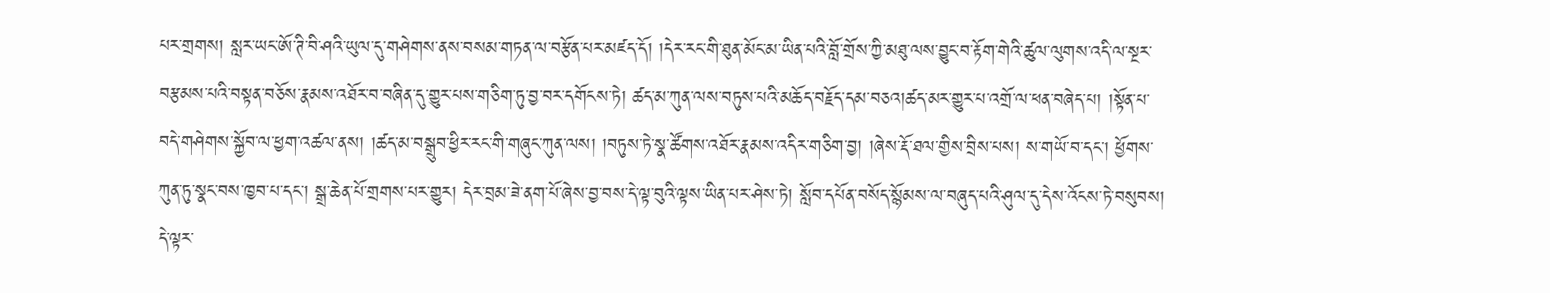པར་གྲགས། སླར་ཡང་ཨོ་ཊི་བི་ཤའི་ཡུལ་དུ་གཤེགས་ནས་བསམ་གཏན་ལ་བརྩོན་པར་མཛད་དོ། །དེར་རང་གི་ཐུན་མོང་མ་ཡིན་པའི་བློ་གྲོས་ཀྱི་མཐུ་ལས་བྱུང་བ་རྟོག་གེའི་ཚུལ་ལུགས་འདི་ལ་སྔར་བརྩམས་པའི་བསྟན་བཅོས་རྣམས་འཐོར་བ་བཞིན་དུ་གྱུར་པས་གཅིག་ཏུ་བྱ་བར་དགོངས་ཏེ། ཚད་མ་ཀུན་ལས་བཏུས་པའི་མཆོད་བརྗོད་དམ་བཅའ།ཚད་མར་གྱུར་པ་འགྲོ་ལ་ཕན་བཞེད་པ། །སྟོན་པ་བདེ་གཤེགས་སྐྱོབ་ལ་ཕྱག་འཚལ་ནས། །ཚད་མ་བསྒྲུབ་ཕྱིར་རང་གི་གཞུང་ཀུན་ལས། །བཏུས་ཏེ་སྣ་ཚོགས་འཐོར་རྣམས་འདིར་གཅིག་བྱ། །ཞེས་རྡོ་ཐལ་གྱིས་བྲིས་པས། ས་གཡོ་བ་དང་། ཕྱོགས་ཀུན་ཏུ་སྣང་བས་ཁྱབ་པ་དང་། སྒྲ་ཆེན་པོ་གྲགས་པར་གྱུར། དེར་བྲམ་ཟེ་ནག་པོ་ཞེས་བྱ་བས་དེ་ལྟ་བུའི་ལྟས་ཡིན་པར་ཤེས་ཏེ། སློབ་དཔོན་བསོད་སྙོམས་ལ་བཞུད་པའི་ཤུལ་དུ་དེས་འོངས་ཏེ་བསུབས། དེ་ལྟར་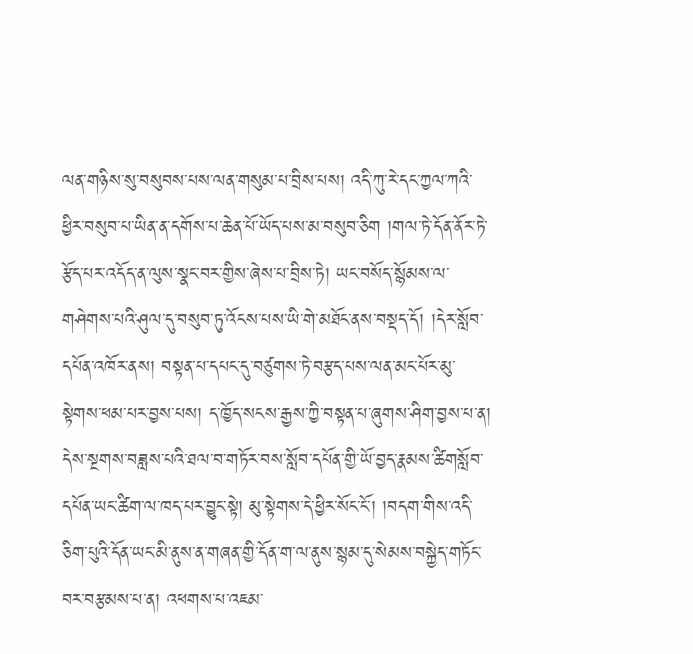ལན་གཉིས་སུ་བསུབས་པས་ལན་གསུམ་པ་བྲིས་པས། འདི་ཀུ་རེ་དང་ཀྱལ་ཀའི་ཕྱིར་བསུབ་པ་ཡིན་ན་དགོས་པ་ཆེན་པོ་ཡོད་པས་མ་བསུབ་ཅིག །གལ་ཏེ་དོན་ནོར་ཏེ་རྩོད་པར་འདོད་ན་ལུས་སྣང་བར་གྱིས་ཞེས་པ་བྲིས་ཏེ། ཡང་བསོད་སྙོམས་ལ་གཤེགས་པའི་ཤུལ་དུ་བསུབ་ཏུ་འོངས་པས་ཡི་གེ་མཐོང་ནས་བསྡད་དོ། །དེར་སློབ་དཔོན་འཁོར་ནས། བསྟན་པ་དཔང་དུ་བཙུགས་ཏེ་བརྩད་པས་ལན་མང་པོར་མུ་སྟེགས་ཕམ་པར་བྱས་པས། ད་ཁྱོད་སངས་རྒྱས་ཀྱི་བསྟན་པ་ཞུགས་ཤིག་བྱས་པ་ན། དེས་སྔགས་བཟླས་པའི་ཐལ་བ་གཏོར་བས་སློབ་དཔོན་གྱི་ཡོ་བྱད་རྣམས་ཚིགསློབ་དཔོན་ཡང་ཚིག་ལ་ཁད་པར་བྱུང་སྟེ། མུ་སྟེགས་དེ་ཕྱིར་སོང་ངོ་། །བདག་གིས་འདི་ཅིག་པུའི་དོན་ཡང་མི་ནུས་ན་གཞན་གྱི་དོན་ག་ལ་ནུས་སྙམ་དུ་སེམས་བསྐྱེད་གཏོང་བར་བརྩམས་པ་ན། འཕགས་པ་འཇམ་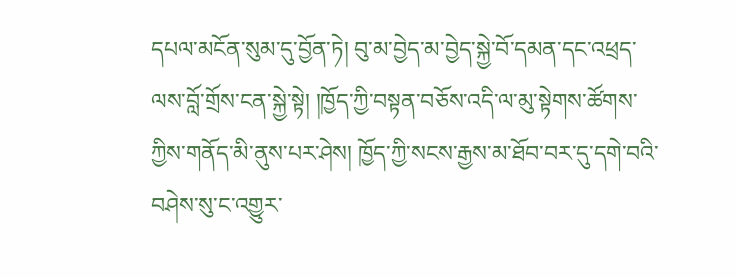དཔལ་མངོན་སུམ་དུ་བྱོན་ཏེ། བུ་མ་བྱེད་མ་བྱེད་སྐྱེ་བོ་དམན་དང་འཕྲད་ལས་བློ་གྲོས་ངན་སྐྱེ་སྟེ། །ཁྱོད་ཀྱི་བསྟན་བཅོས་འདི་ལ་མུ་སྟེགས་ཚོགས་ཀྱིས་གནོད་མི་ནུས་པར་ཤེས། ཁྱོད་ཀྱི་སངས་རྒྱས་མ་ཐོབ་བར་དུ་དགེ་བའི་བཤེས་སུ་ང་འགྱུར་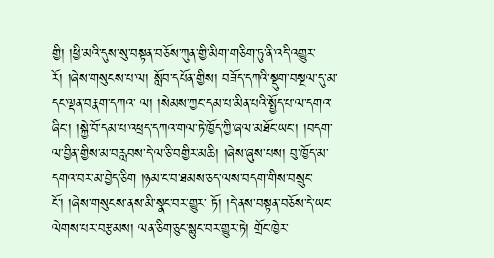གྱི། །ཕྱི་མའི་དུས་སུ་བསྟན་བཅོས་ཀུན་གྱི་མིག་གཅིག་ཏུ་ནི་འདི་འགྱུར་རོ། །ཞེས་གསུངས་པ་ལ། སློབ་དཔོན་གྱིས། བཟོད་དཀའི་སྡུག་བསྔལ་དུ་མ་དང་ལྡན་བརྣག་དཀའ་ ལ། །སེམས་ཀྱང་དམ་པ་མིན་པའི་སྤྱོད་པ་ལ་དགའ་ཞིང་། །སྐྱེ་བོ་དམ་པ་འཕྲད་དཀའ་གལ་ཏེ་ཁྱོད་ཀྱི་ཞལ་མཐོང་ཡང་། །བདག་ལ་བྱིན་གྱིས་མ་བརླབས་དེ་ལ་ཅི་བགྱིར་མཆི། །ཞེས་ཞུས་པས། བུ་ཁྱོད་མ་དགའ་བར་མ་བྱེད་ཅིག །ཉམ་ང་བ་ཐམས་ཅད་ལས་བདག་གིས་བསྲུང་ངོ་། །ཞེས་གསུངས་ནས་མི་སྣང་བར་གྱུར་ ཏོ། །དེ་ནས་བསྟན་བཅོས་དེ་ཡང་ལེགས་པར་བརྩམས། ལན་ཅིག་ཅུང་སྙུང་བར་གྱུར་ཏེ། གྲོང་ཁྱེར་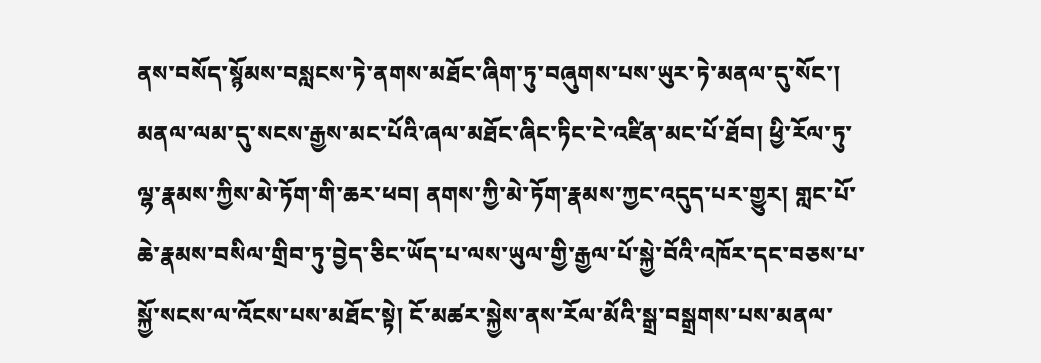ནས་བསོད་སྙོམས་བསླངས་ཏེ་ནགས་མཐོང་ཞིག་ཏུ་བཞུགས་པས་ཡུར་ཏེ་མནལ་དུ་སོང་། མནལ་ལམ་དུ་སངས་རྒྱས་མང་པོའི་ཞལ་མཐོང་ཞིང་ཏིང་ངེ་འཛིན་མང་པོ་ཐོབ། ཕྱི་རོལ་ཏུ་ལྷ་རྣམས་ཀྱིས་མེ་ཏོག་གི་ཆར་ཕབ། ནགས་ཀྱི་མེ་ཏོག་རྣམས་ཀྱང་འདུད་པར་གྱུར། གླང་པོ་ཆེ་རྣམས་བསིལ་གྲིབ་ཏུ་བྱེད་ཅིང་ཡོད་པ་ལས་ཡུལ་གྱི་རྒྱལ་པོ་སྐྱེ་བོའི་འཁོར་དང་བཅས་པ་སྐྱོ་སངས་ལ་འོངས་པས་མཐོང་སྟེ། ངོ་མཚར་སྐྱེས་ནས་རོལ་མོའི་སྒྲ་བསྒྲགས་པས་མནལ་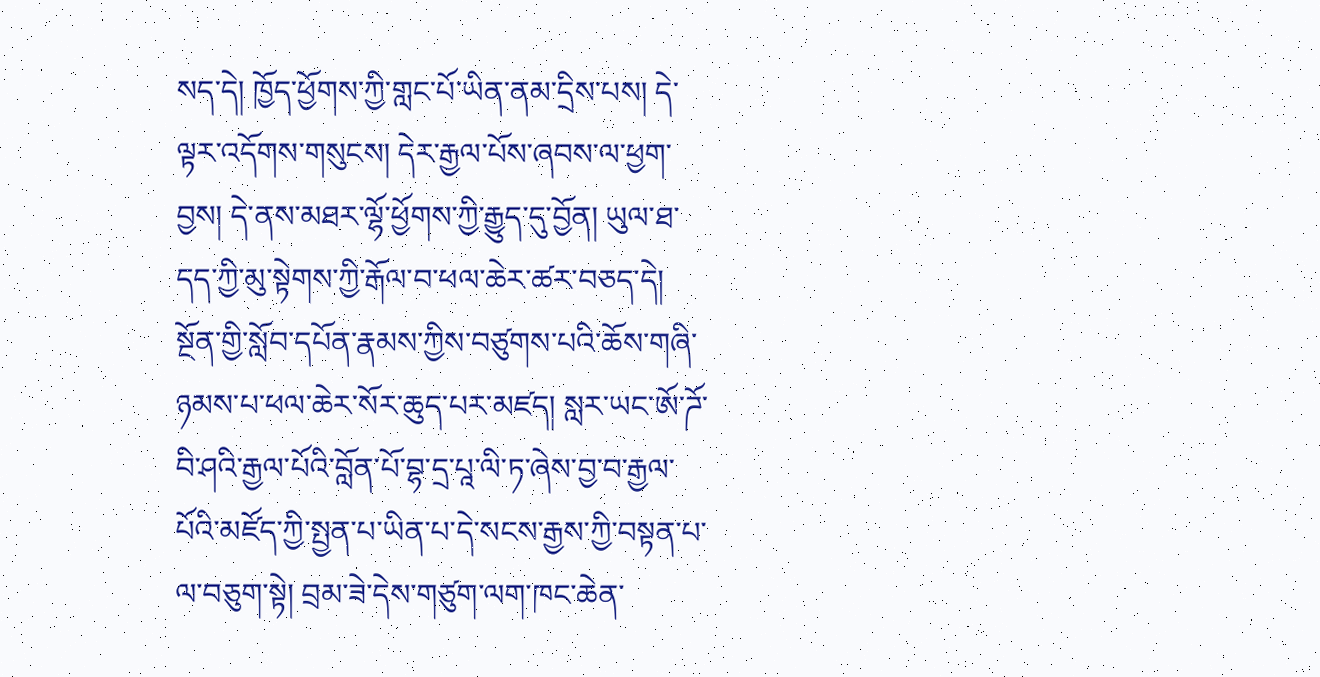སད་དེ། ཁྱོད་ཕྱོགས་ཀྱི་གླང་པོ་ཡིན་ནམ་དྲིས་པས། དེ་ལྟར་འདོགས་གསུངས། དེར་རྒྱལ་པོས་ཞབས་ལ་ཕྱག་བྱས། དེ་ནས་མཐར་ལྷོ་ཕྱོགས་ཀྱི་རྒྱུད་དུ་བྱོན། ཡུལ་ཐ་དད་ཀྱི་མུ་སྟེགས་ཀྱི་རྒོལ་བ་ཕལ་ཆེར་ཚར་བཅད་དེ། སྔོན་གྱི་སློབ་དཔོན་རྣམས་ཀྱིས་བཙུགས་པའི་ཆོས་གཞི་ཉམས་པ་ཕལ་ཆེར་སོར་ཆུད་པར་མཛད། སླར་ཡང་ཨོ་ཌོ་བི་ཤའི་རྒྱལ་པོའི་བློན་པོ་བྷ་དྲ་པཱ་ལི་ཏ་ཞེས་བྱ་བ་རྒྱལ་པོའི་མཛོད་ཀྱི་སྤྱན་པ་ཡིན་པ་དེ་སངས་རྒྱས་ཀྱི་བསྟན་པ་ལ་བཅུག་སྟེ། བྲམ་ཟེ་དེས་གཙུག་ལག་ཁང་ཆེན་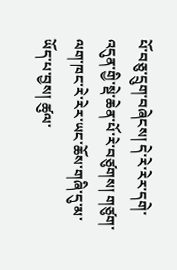པོ་བཅུ་དྲུག་བཞེངས། དེ་རེ་རེར་དགེ་འདུན་གྱི་སྡེ་ཆེན་པོ་རེ་བཙུགས། གཙུག་ལག་ཁང་རེ་རེར་ཡང་ཆོས་གཞི་དུ་མ་ཡོད་པ་བྱས། ཚུལ་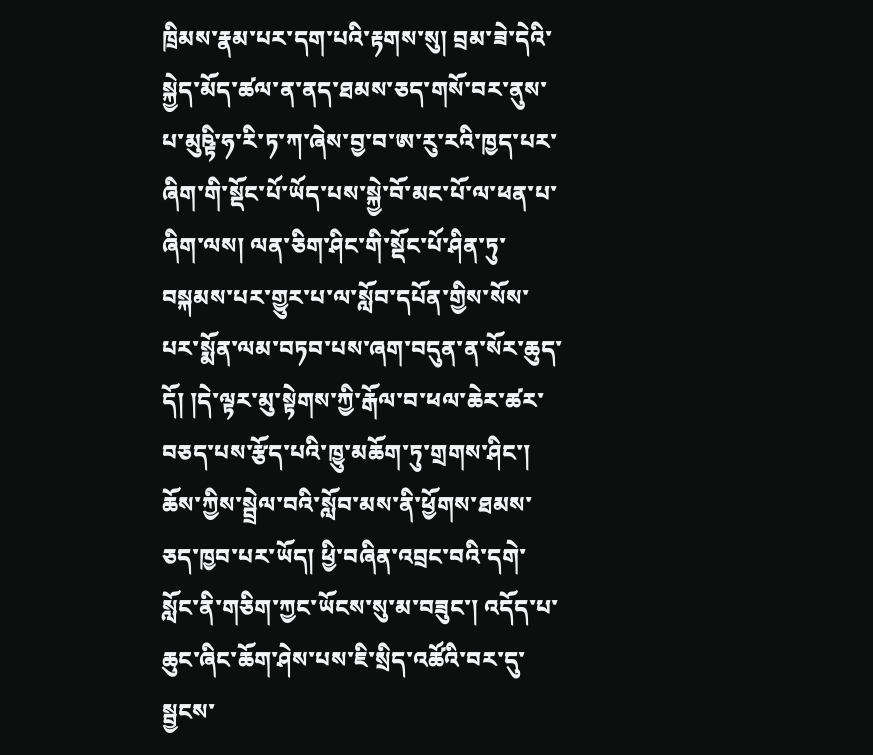ཁྲིམས་རྣམ་པར་དག་པའི་རྟགས་སུ། བྲམ་ཟེ་དེའི་སྐྱེད་མོད་ཚལ་ན་ནད་ཐམས་ཅད་གསོ་བར་ནུས་པ་མུཥྟི་ཧ་རི་ཏ་ཀ་ཞེས་བྱ་བ་ཨ་རུ་རའི་ཁྱད་པར་ཞིག་གི་སྡོང་པོ་ཡོད་པས་སྐྱེ་བོ་མང་པོ་ལ་ཕན་པ་ཞིག་ལས། ལན་ཅིག་ཤིང་གི་སྡོང་པོ་ཤིན་ཏུ་བསྐམས་པར་གྱུར་པ་ལ་སློབ་དཔོན་གྱིས་སོས་པར་སྨོན་ལམ་བཏབ་པས་ཞག་བདུན་ན་སོར་ཆུད་ དོ། །དེ་ལྟར་མུ་སྟེགས་ཀྱི་རྒོལ་བ་ཕལ་ཆེར་ཚར་བཅད་པས་རྩོད་པའི་ཁྱུ་མཆོག་ཏུ་གྲགས་ཤིང་། ཆོས་ཀྱིས་སྦྲེལ་བའི་སློབ་མས་ནི་ཕྱོགས་ཐམས་ཅད་ཁྱབ་པར་ཡོད། ཕྱི་བཞིན་འབྲང་བའི་དགེ་སློང་ནི་གཅིག་ཀྱང་ཡོངས་སུ་མ་བཟུང་། འདོད་པ་ཆུང་ཞིང་ཆོག་ཤེས་པས་ཇི་སྲིད་འཚོའི་བར་དུ་སྦྱངས་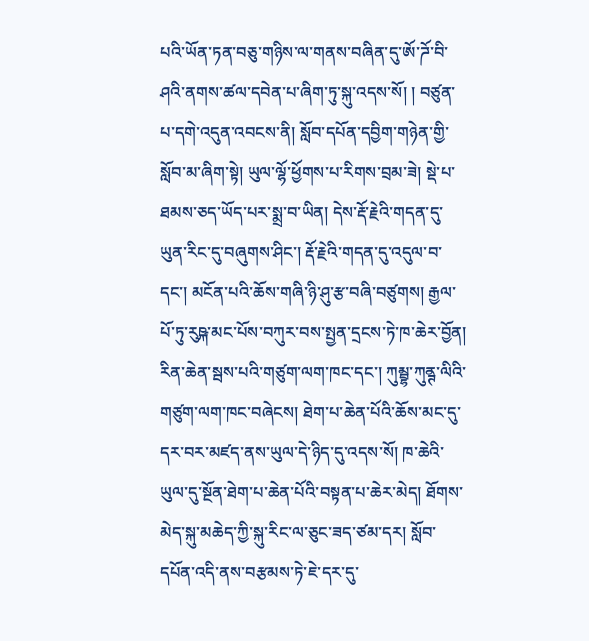པའི་ཡོན་ཏན་བཅུ་གཉིས་ལ་གནས་བཞིན་དུ་ཨོ་ཌོ་བི་ཤའི་ནགས་ཚལ་དབེན་པ་ཞིག་ཏུ་སྐུ་འདས་སོ། ། བཙུན་པ་དགེ་འདུན་འབངས་ནི། སློབ་དཔོན་དབྱིག་གཉེན་གྱི་སློབ་མ་ཞིག་སྟེ། ཡུལ་ལྷོ་ཕྱོགས་པ་རིགས་བྲམ་ཟེ། སྡེ་པ་ཐམས་ཅད་ཡོད་པར་སྨྲ་བ་ཡིན། དེས་རྡོ་རྗེའི་གདན་དུ་ཡུན་རིང་དུ་བཞུགས་ཤིང་། རྡོ་རྗེའི་གདན་དུ་འདུལ་བ་དང་། མངོན་པའི་ཆོས་གཞི་ཉི་ཤུ་རྩ་བཞི་བཙུགས། རྒྱལ་པོ་ཏུ་རུཥྐ་མང་པོས་བཀུར་བས་སྤྱན་དྲངས་ཏེ་ཁ་ཆེར་བྱོན། རིན་ཆེན་སྦས་པའི་གཙུག་ལག་ཁང་དང་། ཀུམྦྷ་ཀུནྚ་ལིའི་གཙུག་ལག་ཁང་བཞེངས། ཐེག་པ་ཆེན་པོའི་ཆོས་མང་དུ་དར་བར་མཛད་ནས་ཡུལ་དེ་ཉིད་དུ་འདས་སོ། ཁ་ཆེའི་ཡུལ་དུ་སྔོན་ཐེག་པ་ཆེན་པོའི་བསྟན་པ་ཆེར་མེད། ཐོགས་མེད་སྐུ་མཆེད་ཀྱི་སྐུ་རིང་ལ་ཅུང་ཟད་ཙམ་དར། སློབ་དཔོན་འདི་ནས་བརྩམས་ཏེ་ཇེ་དར་དུ་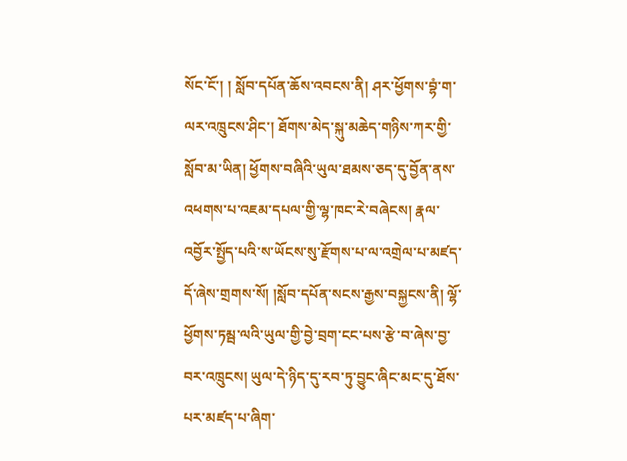སོང་ངོ་། ། སློབ་དཔོན་ཆོས་འབངས་ནི། ཤར་ཕྱོགས་བྷཾ་ག་ལར་འཁྲུངས་ཤིང་། ཐོགས་མེད་སྐུ་མཆེད་གཉིས་ཀར་གྱི་སློབ་མ་ཡིན། ཕྱོགས་བཞིའི་ཡུལ་ཐམས་ཅད་དུ་བྱོན་ནས་འཕགས་པ་འཇམ་དཔལ་གྱི་ལྷ་ཁང་རེ་བཞེངས། རྣལ་འབྱོར་སྤྱོད་པའི་ས་ཡོངས་སུ་རྫོགས་པ་ལ་འགྲེལ་པ་མཛད་དོ་ཞེས་གྲགས་སོ། །སློབ་དཔོན་སངས་རྒྱས་བསྐྱངས་ནི། ལྷོ་ཕྱོགས་ཏམྦ་ལའི་ཡུལ་གྱི་བྱེ་བྲག་ངང་པས་རྩེ་བ་ཞེས་བྱ་བར་འཁྲུངས། ཡུལ་དེ་ཉིད་དུ་རབ་ཏུ་བྱུང་ཞིང་མང་དུ་ཐོས་པར་མཛད་པ་ཞིག་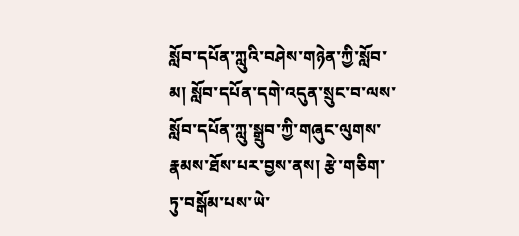སློབ་དཔོན་ཀླུའི་བཤེས་གཉེན་ཀྱི་སློབ་མ། སློབ་དཔོན་དགེ་འདུན་སྲུང་བ་ལས་སློབ་དཔོན་ཀླུ་སྒྲུབ་ཀྱི་གཞུང་ལུགས་རྣམས་ཐོས་པར་བྱས་ནས། རྩེ་གཅིག་ཏུ་བསྒོམ་པས་ཡེ་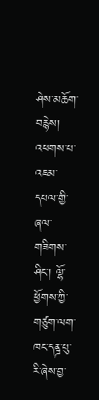ཤེས་མཆོག་བརྙེས། འཕགས་པ་འཇམ་དཔལ་གྱི་ཞལ་གཟིགས་ཤིང་། ལྷོ་ཕྱོགས་ཀྱི་གཙུག་ལག་ཁང་དནྜ་པུ་རི་ཞེས་བྱ་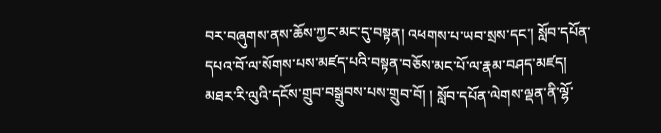བར་བཞུགས་ནས་ཆོས་ཀྱང་མང་དུ་བསྟན། འཕགས་པ་ཡབ་སྲས་དང་། སློབ་དཔོན་དཔའ་བོ་ལ་སོགས་པས་མཛད་པའི་བསྟན་བཅོས་མང་པོ་ལ་རྣམ་བཤད་མཛད། མཐར་རི་ལུའི་དངོས་གྲུབ་བསྒྲུབས་པས་གྲུབ་བོ། ། སློབ་དཔོན་ལེགས་ལྡན་ནི་ལྷོ་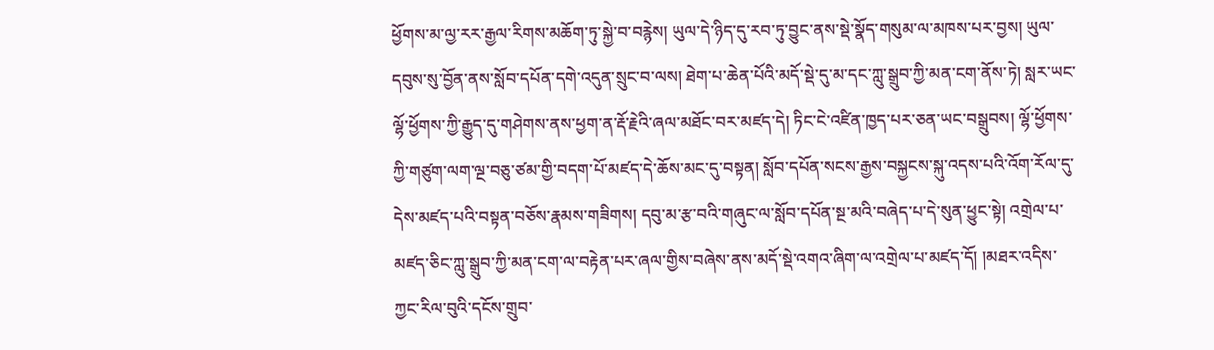ཕྱོགས་མ་ལྱ་རར་རྒྱལ་རིགས་མཆོག་ཏུ་སྐྱེ་བ་བརྙེས། ཡུལ་དེ་ཉིད་དུ་རབ་ཏུ་བྱུང་ནས་སྡེ་སྣོད་གསུམ་ལ་མཁས་པར་བྱས། ཡུལ་དབུས་སུ་བྱོན་ནས་སློབ་དཔོན་དགེ་འདུན་སྲུང་བ་ལས། ཐེག་པ་ཆེན་པོའི་མདོ་སྡེ་དུ་མ་དང་ཀླུ་སྒྲུབ་ཀྱི་མན་ངག་ནོས་ཏེ། སླར་ཡང་ལྷོ་ཕྱོགས་ཀྱི་རྒྱུད་དུ་གཤེགས་ནས་ཕྱག་ན་རྡོ་རྗེའི་ཞལ་མཐོང་བར་མཛད་དེ། ཏིང་ངེ་འཛིན་ཁྱད་པར་ཅན་ཡང་བསྒྲུབས། ལྷོ་ཕྱོགས་ཀྱི་གཙུག་ལག་ལྔ་བཅུ་ཙམ་གྱི་བདག་པོ་མཛད་དེ་ཆོས་མང་དུ་བསྟན། སློབ་དཔོན་སངས་རྒྱས་བསྐྱངས་སྐུ་འདས་པའི་འོག་རོལ་དུ་དེས་མཛད་པའི་བསྟན་བཅོས་རྣམས་གཟིགས། དབུ་མ་རྩ་བའི་གཞུང་ལ་སློབ་དཔོན་སྔ་མའི་བཞེད་པ་དེ་སུན་ཕྱུང་སྟེ། འགྲེལ་པ་མཛད་ཅིང་ཀླུ་སྒྲུབ་ཀྱི་མན་ངག་ལ་བརྟེན་པར་ཞལ་གྱིས་བཞེས་ནས་མདོ་སྡེ་འགའ་ཞིག་ལ་འགྲེལ་པ་མཛད་དོ། །མཐར་འདིས་ཀྱང་རིལ་བུའི་དངོས་གྲུབ་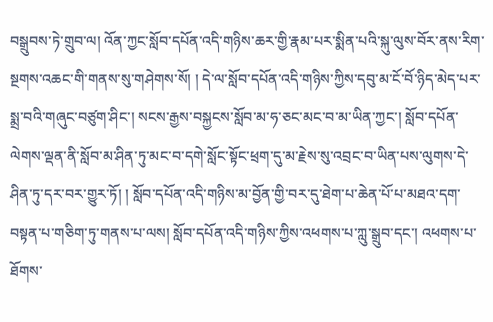བསྒྲུབས་ཏེ་གྲུབ་ལ། འོན་ཀྱང་སློབ་དཔོན་འདི་གཉིས་ཆར་གྱི་རྣམ་པར་སྨིན་པའི་སྐུ་ལུས་བོར་ནས་རིག་སྔགས་འཆང་གི་གནས་སུ་གཤེགས་སོ། ། དེ་ལ་སློབ་དཔོན་འདི་གཉིས་ཀྱིས་དབུ་མ་ངོ་བོ་ཉིད་མེད་པར་སྨྲ་བའི་གཞུང་བཙུག་ཤིང་། སངས་རྒྱས་བསྐྱངས་སློབ་མ་ཧ་ཅང་མང་བ་མ་ཡིན་ཀྱང་། སློབ་དཔོན་ལེགས་ལྡན་ནི་སློབ་མ་ཤིན་ཏུ་མང་བ་དགེ་སློང་སྟོང་ཕྲག་དུ་མ་རྗེས་སུ་འབྲང་བ་ཡིན་པས་ལུགས་དེ་ཤིན་ཏུ་དར་བར་གྱུར་ཏོ། ། སློབ་དཔོན་འདི་གཉིས་མ་བྱོན་གྱི་བར་དུ་ཐེག་པ་ཆེན་པོ་པ་མཐའ་དག་བསྟན་པ་གཅིག་ཏུ་གནས་པ་ལས། སློབ་དཔོན་འདི་གཉིས་ཀྱིས་འཕགས་པ་ཀླུ་སྒྲུབ་དང་། འཕགས་པ་ཐོགས་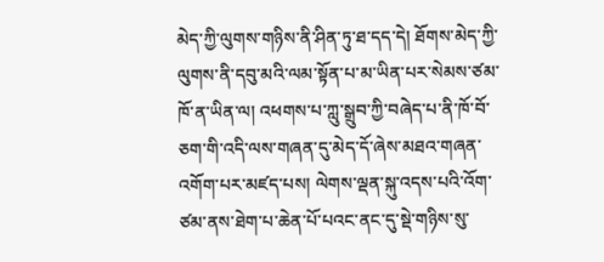མེད་ཀྱི་ལུགས་གཉིས་ནི་ཤིན་ཏུ་ཐ་དད་དེ། ཐོགས་མེད་ཀྱི་ལུགས་ནི་དབུ་མའི་ལམ་སྟོན་པ་མ་ཡིན་པར་སེམས་ཙམ་ཁོ་ན་ཡིན་ལ། འཕགས་པ་ཀླུ་སྒྲུབ་ཀྱི་བཞེད་པ་ནི་ཁོ་བོ་ཅག་གི་འདི་ལས་གཞན་དུ་མེད་དོ་ཞེས་མཐའ་གཞན་འགོག་པར་མཛད་པས། ལེགས་ལྡན་སྐུ་འདས་པའི་འོག་ཙམ་ནས་ཐེག་པ་ཆེན་པོ་པའང་ནང་དུ་སྡེ་གཉིས་སུ་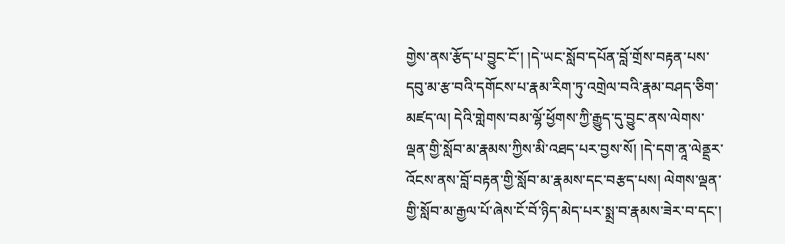གྱེས་ནས་རྩོད་པ་བྱུང་ངོ་། །དེ་ཡང་སློབ་དཔོན་བློ་གྲོས་བརྟན་པས་དབུ་མ་རྩ་བའི་དགོངས་པ་རྣམ་རིག་ཏུ་འགྲེལ་བའི་རྣམ་བཤད་ཅིག་མཛད་ལ། དེའི་གླེགས་བམ་ལྷོ་ཕྱོགས་ཀྱི་རྒྱུད་དུ་བྱུང་ནས་ལེགས་ལྡན་གྱི་སློབ་མ་རྣམས་ཀྱིས་མི་འཐད་པར་བྱས་སོ། །དེ་དག་ནཱ་ལེནྡྲར་འོངས་ནས་བློ་བརྟན་གྱི་སློབ་མ་རྣམས་དང་བརྩད་པས། ལེགས་ལྡན་གྱི་སློབ་མ་རྒྱལ་པོ་ཞེས་ངོ་བོ་ཉིད་མེད་པར་སྨྲ་བ་རྣམས་ཟེར་བ་དང་།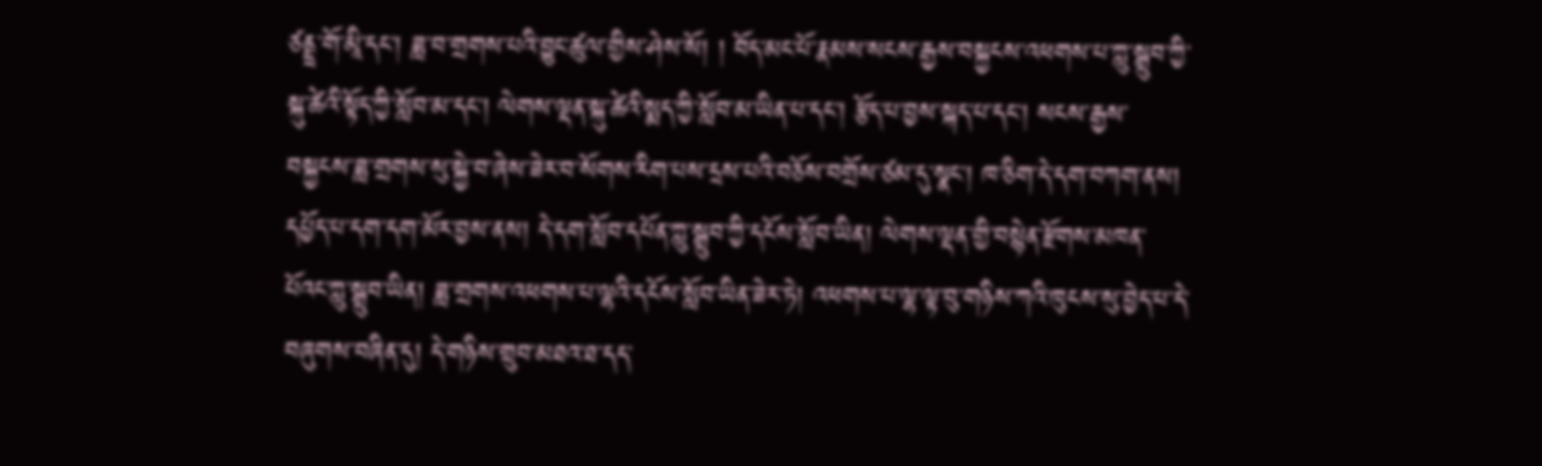ཙནྡྲ་གོ་མཱི་དང་། ཟླ་བ་གྲགས་པའི་བྱུང་ཚུལ་གྱིས་ཤེས་སོ། ། བོད་མང་པོ་རྣམས་སངས་རྒྱས་བསྐྱངས་འཕགས་པ་ཀླུ་སྒྲུབ་ཀྱི་སྐུ་ཚེའི་སྟོད་ཀྱི་སློབ་མ་དང་། ལེགས་ལྡན་སྐུ་ཚེའི་སྨད་ཀྱི་སློབ་མ་ཡིན་པ་དང་། རྩོད་པ་བྱས་སྐད་པ་དང་། སངས་རྒྱས་བསྐྱངས་ཟླ་གྲགས་སུ་སྐྱེ་བ་ཞེས་ཟེར་བ་སོགས་རིག་པས་དྲས་པའི་བཅོས་བགྲོས་ཙམ་དུ་སྣང་། ཁ་ཅིག་དེ་དག་བཀག་ནས། དཔྱོད་པ་དག་དག་མོར་བྱས་ནས། དེ་དག་སློབ་དཔོན་ཀླུ་སྒྲུབ་ཀྱི་དངོས་སློབ་ཡིན། ལེགས་ལྡན་གྱི་བསྙེན་རྫོགས་མཁན་པོའང་ཀླུ་སྒྲུབ་ཡིན། ཟླ་གྲགས་འཕགས་པ་ལྷའི་དངོས་སློབ་ཡིན་ཟེར་ཏེ། འཕགས་པ་ལྷ་ལྟ་བུ་གཉིས་ཀའི་ཁུངས་སུ་བྱེད་པ་དེ་བཞུགས་བཞིན་དུ། དེ་གཉིས་གྲུབ་མཐའ་ཐ་དད་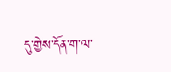དུ་གྱེས་དོན་ག་ལ་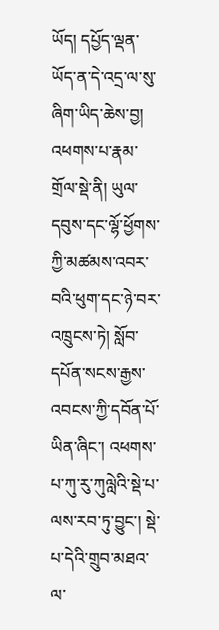ཡོད། དཔྱོད་ལྡན་ཡོད་ན་དེ་འདྲ་ལ་སུ་ཞིག་ཡིད་ཆེས་བྱ། འཕགས་པ་རྣམ་གྲོལ་སྡེ་ནི། ཡུལ་དབུས་དང་ལྷོ་ཕྱོགས་ཀྱི་མཚམས་འབར་བའི་ཕུག་དང་ཉེ་བར་འཁྲུངས་ཏེ། སློབ་དཔོན་སངས་རྒྱས་འབངས་ཀྱི་དབོན་པོ་ཡིན་ཞིང་། འཕགས་པ་ཀུ་རུ་ཀུལླེའི་སྡེ་པ་ལས་རབ་ཏུ་བྱུང་། སྡེ་པ་དེའི་གྲུབ་མཐའ་ལ་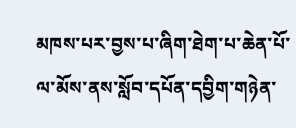མཁས་པར་བྱས་པ་ཞིག་ཐེག་པ་ཆེན་པོ་ལ་མོས་ནས་སློབ་དཔོན་དབྱིག་གཉེན་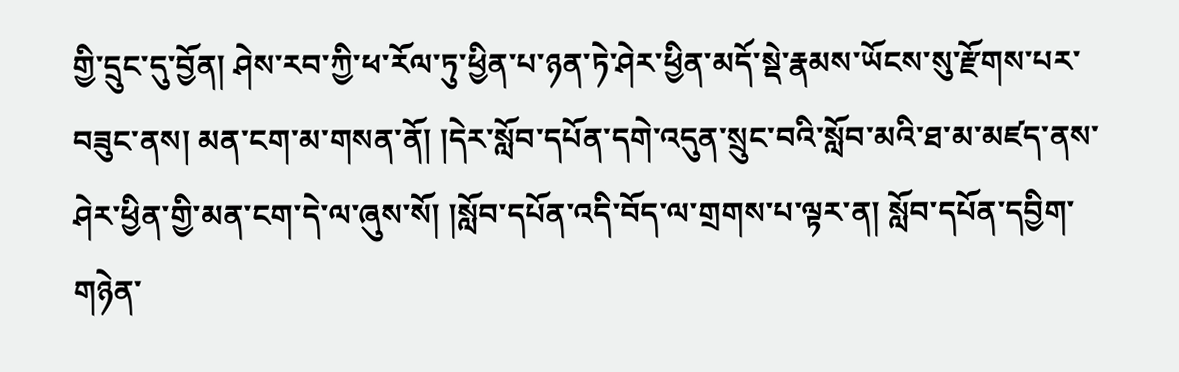གྱི་དྲུང་དུ་བྱོན། ཤེས་རབ་ཀྱི་ཕ་རོལ་ཏུ་ཕྱིན་པ་ཉན་ཏེ་ཤེར་ཕྱིན་མདོ་སྡེ་རྣམས་ཡོངས་སུ་རྫོགས་པར་བཟུང་ནས། མན་ངག་མ་གསན་ནོ། །དེར་སློབ་དཔོན་དགེ་འདུན་སྲུང་བའི་སློབ་མའི་ཐ་མ་མཛད་ནས་ཤེར་ཕྱིན་གྱི་མན་ངག་དེ་ལ་ཞུས་སོ། །སློབ་དཔོན་འདི་བོད་ལ་གྲགས་པ་ལྟར་ན། སློབ་དཔོན་དབྱིག་གཉེན་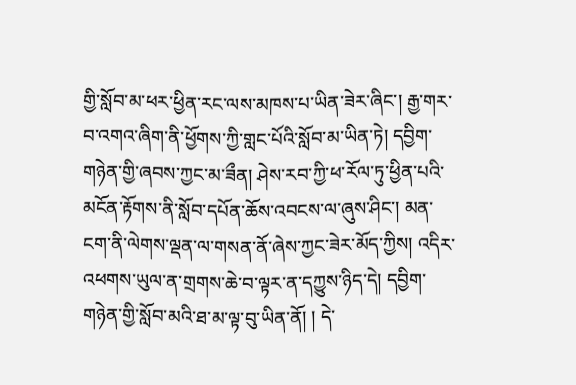གྱི་སློབ་མ་ཕར་ཕྱིན་རང་ལས་མཁས་པ་ཡིན་ཟེར་ཞིང་། རྒྱ་གར་བ་འགའ་ཞིག་ནི་ཕྱོགས་ཀྱི་གླང་པོའི་སློབ་མ་ཡིན་ཏེ། དབྱིག་གཉེན་གྱི་ཞབས་ཀྱང་མ་ཟྀན། ཤེས་རབ་ཀྱི་ཕ་རོལ་ཏུ་ཕྱིན་པའི་མངོན་རྟོགས་ནི་སློབ་དཔོན་ཆོས་འབངས་ལ་ཞུས་ཤིང་། མན་ངག་ནི་ལེགས་ལྡན་ལ་གསན་ནོ་ཞེས་ཀྱང་ཟེར་མོད་ཀྱིས། འདིར་འཕགས་ཡུལ་ན་གྲགས་ཆེ་བ་ལྟར་ན་དཀྱུས་ཉིད་དེ། དབྱིག་གཉེན་གྱི་སློབ་མའི་ཐ་མ་ལྟ་བུ་ཡིན་ནོ། ། དེ་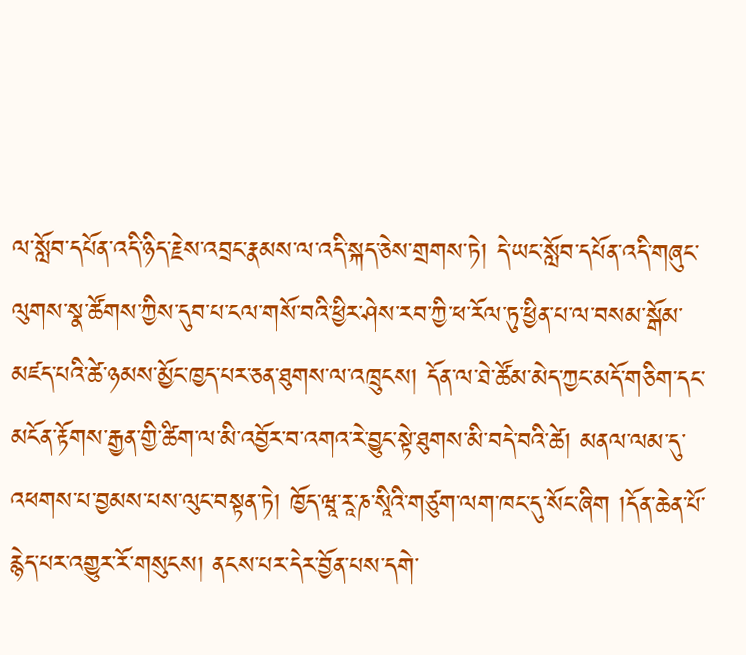ལ་སློབ་དཔོན་འདི་ཉིད་རྗེས་འབྲང་རྣམས་ལ་འདི་སྐད་ཅེས་གྲགས་ཏེ། དེ་ཡང་སློབ་དཔོན་འདི་གཞུང་ལུགས་སྣ་ཚོགས་ཀྱིས་དུབ་པ་ངལ་གསོ་བའི་ཕྱིར་ཤེས་རབ་ཀྱི་ཕ་རོལ་ཏུ་ཕྱིན་པ་ལ་བསམ་སྒོམ་མཛད་པའི་ཚེ་ཉམས་མྱོང་ཁྱད་པར་ཅན་ཐུགས་ལ་འཁྲུངས། དོན་ལ་ཐེ་ཚོམ་མེད་ཀྱང་མདོ་གཅིག་དང་མངོན་རྟོགས་རྒྱན་གྱི་ཚིག་ལ་མི་འབྱོར་བ་འགའ་རེ་བྱུང་སྟེ་ཐུགས་མི་བདེ་བའི་ཚེ། མནལ་ལམ་དུ་འཕགས་པ་བྱམས་པས་ལུང་བསྟན་ཏེ། ཁྱོད་ཝཱ་རཱ་ཎ་སཱིའི་གཙུག་ལག་ཁང་དུ་སོང་ཞིག །དོན་ཆེན་པོ་རྙེད་པར་འགྱུར་རོ་གསུངས། ནངས་པར་དེར་བྱོན་པས་དགེ་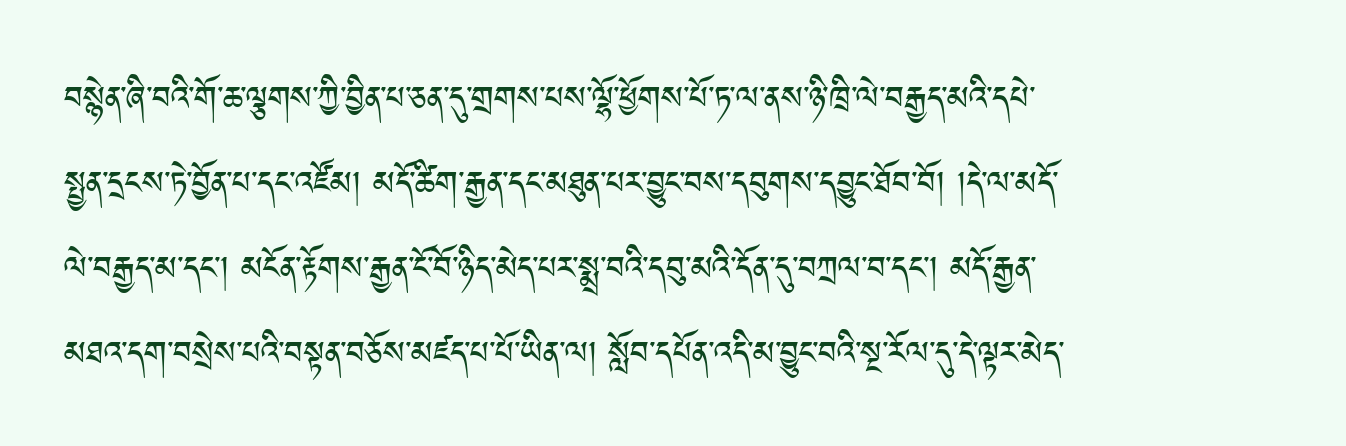བསྙེན་ཞི་བའི་གོ་ཆ་ལྕགས་ཀྱི་བྱིན་པ་ཅན་དུ་གྲགས་པས་ལྷོ་ཕྱོགས་པོ་ཏ་ལ་ནས་ཉི་ཁྲི་ལེ་བརྒྱད་མའི་དཔེ་སྤྱན་དྲངས་ཏེ་བྱོན་པ་དང་འཛོམ། མདོ་ཚིག་རྒྱན་དང་མཐུན་པར་བྱུང་བས་དབུགས་དབྱུང་ཐོབ་བོ། །དེ་ལ་མདོ་ལེ་བརྒྱད་མ་དང་། མངོན་རྟོགས་རྒྱན་ངོ་བོ་ཉིད་མེད་པར་སྨྲ་བའི་དབུ་མའི་དོན་དུ་བཀྲལ་བ་དང་། མདོ་རྒྱན་མཐའ་དག་བསྲེས་པའི་བསྟན་བཅོས་མཛད་པ་པོ་ཡིན་ལ། སློབ་དཔོན་འདི་མ་བྱུང་བའི་སྔ་རོལ་དུ་དེ་ལྟར་མེད་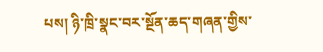པས། ཉི་ཁྲི་སྣང་བར་སྔོན་ཆད་གཞན་གྱིས་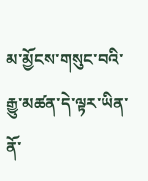མ་མྱོངས་གསུང་བའི་རྒྱུ་མཚན་དེ་ལྟར་ཡིན་ནོ་